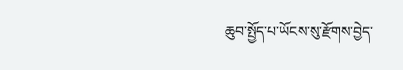ཆུབ་སྤྱོད་པ་ཡོངས་སུ་རྫོགས་བྱེད་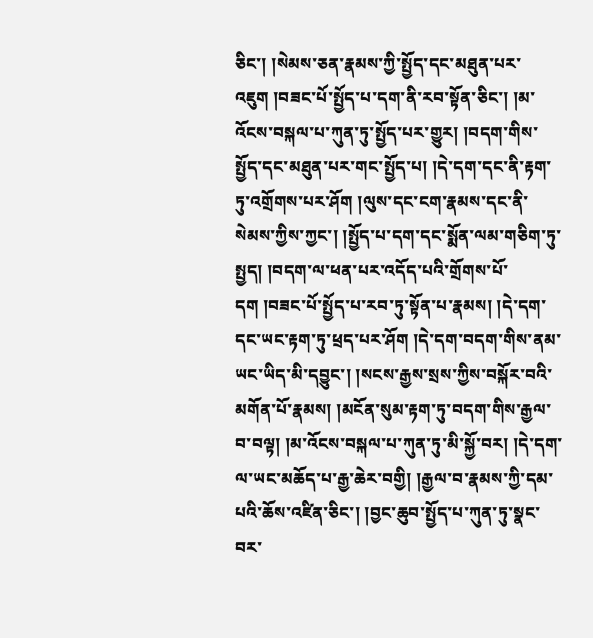ཅིང་། །སེམས་ཅན་རྣམས་ཀྱི་སྤྱོད་དང་མཐུན་པར་འཇུག །བཟང་པོ་སྤྱོད་པ་དག་ནི་རབ་སྟོན་ཅིང་། །མ་འོངས་བསྐལ་པ་ཀུན་ཏུ་སྤྱོད་པར་གྱུར། །བདག་གིས་སྤྱོད་དང་མཐུན་པར་གང་སྤྱོད་པ། །དེ་དག་དང་ནི་རྟག་ཏུ་འགྲོགས་པར་ཤོག །ལུས་དང་ངག་རྣམས་དང་ནི་སེམས་ཀྱིས་ཀྱང་། །སྤྱོད་པ་དག་དང་སྨོན་ལམ་གཅིག་ཏུ་སྤྱད། །བདག་ལ་ཕན་པར་འདོད་པའི་གྲོགས་པོ་དག །བཟང་པོ་སྤྱོད་པ་རབ་ཏུ་སྟོན་པ་རྣམས། །དེ་དག་དང་ཡང་རྟག་ཏུ་ཕྲད་པར་ཤོག །དེ་དག་བདག་གིས་ནམ་ཡང་ཡིད་མི་དབྱུང་། །སངས་རྒྱས་སྲས་ཀྱིས་བསྐོར་བའི་མགོན་པོ་རྣམས། །མངོན་སུམ་རྟག་ཏུ་བདག་གིས་རྒྱལ་བ་བལྟ། །མ་འོངས་བསྐལ་པ་ཀུན་ཏུ་མི་སྐྱོ་བར། །དེ་དག་ལ་ཡང་མཆོད་པ་རྒྱ་ཆེར་བགྱི། །རྒྱལ་བ་རྣམས་ཀྱི་དམ་པའི་ཆོས་འཛིན་ཅིང་། །བྱང་ཆུབ་སྤྱོད་པ་ཀུན་ཏུ་སྣང་བར་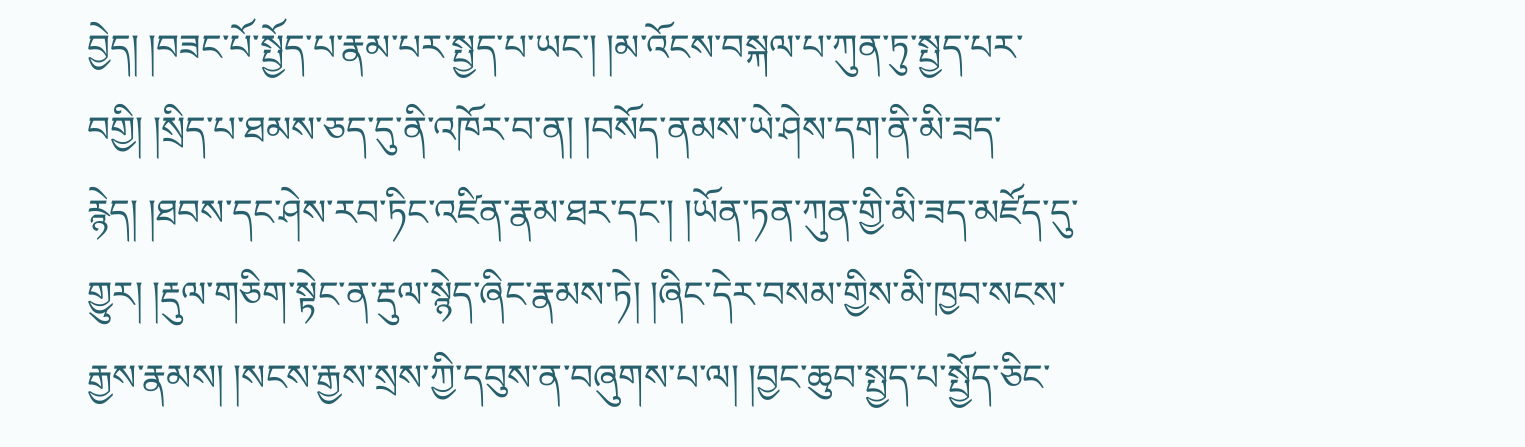བྱེད། །བཟང་པོ་སྤྱོད་པ་རྣམ་པར་སྤྱད་པ་ཡང་། །མ་འོངས་བསྐལ་པ་ཀུན་ཏུ་སྤྱད་པར་བགྱི། །སྲིད་པ་ཐམས་ཅད་དུ་ནི་འཁོར་བ་ན། །བསོད་ནམས་ཡེ་ཤེས་དག་ནི་མི་ཟད་རྙེད། །ཐབས་དང་ཤེས་རབ་ཏིང་འཛིན་རྣམ་ཐར་དང་། །ཡོན་ཏན་ཀུན་གྱི་མི་ཟད་མཛོད་དུ་གྱུར། །རྡུལ་གཅིག་སྟེང་ན་རྡུལ་སྙེད་ཞིང་རྣམས་ཏེ། །ཞིང་དེར་བསམ་གྱིས་མི་ཁྱབ་སངས་རྒྱས་རྣམས། །སངས་རྒྱས་སྲས་ཀྱི་དབུས་ན་བཞུགས་པ་ལ། །བྱང་ཆུབ་སྤྱད་པ་སྤྱོད་ཅིང་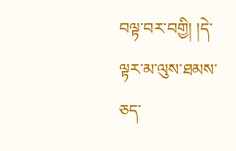བལྟ་བར་བགྱི། །དེ་ལྟར་མ་ལུས་ཐམས་ཅད་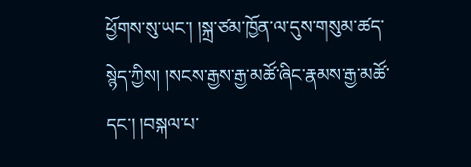ཕྱོགས་སུ་ཡང་། །སྐྲ་ཙམ་ཁྱོན་ལ་དུས་གསུམ་ཚད་སྙེད་ཀྱིས། །སངས་རྒྱས་རྒྱ་མཚོ་ཞིང་རྣམས་རྒྱ་མཚོ་དང་། །བསྐལ་པ་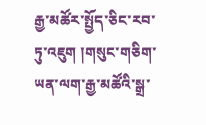རྒྱ་མཚོར་སྤྱོད་ཅིང་རབ་ཏུ་འཇུག །གསུང་གཅིག་ཡན་ལག་རྒྱ་མཚོའི་སྒྲ་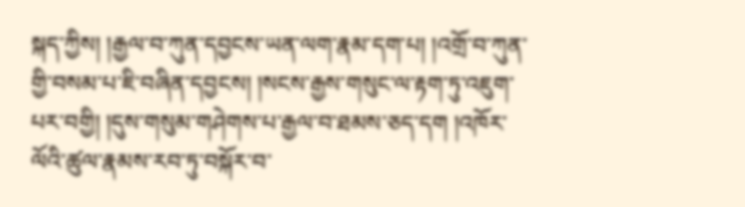སྐད་ཀྱིས། །རྒྱལ་བ་ཀུན་དབྱངས་ཡན་ལག་རྣམ་དག་པ། །འགྲོ་བ་ཀུན་གྱི་བསམ་པ་ཇི་བཞིན་དབྱངས། །སངས་རྒྱས་གསུང་ལ་རྟག་ཏུ་འཇུག་པར་བགྱི། །དུས་གསུམ་གཤེགས་པ་རྒྱལ་བ་ཐམས་ཅད་དག །འཁོར་ལོའི་ཚུལ་རྣམས་རབ་ཏུ་བསྐོར་བ་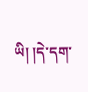ཡི། །དེ་དག་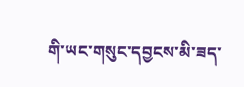གི་ཡང་གསུང་དབྱངས་མི་ཟད་